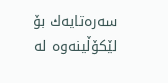سەرەتایەك بۆ لێکۆڵینەوە لە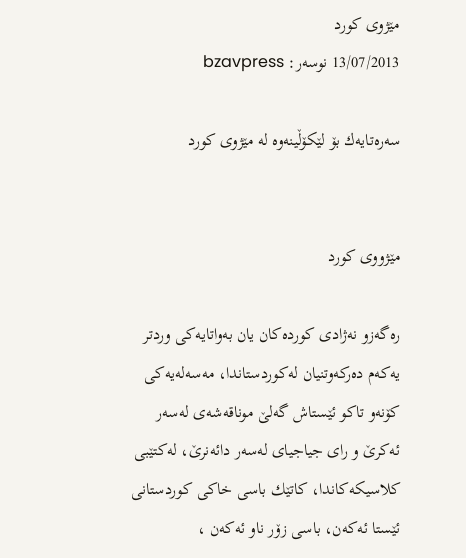مێژوی کورد
13/07/2013 نوسەر: bzavpress

سەرەتایەك بۆ لێکۆڵینەوە لە مێژوی کورد


مێژووی كورد

ره‌گه‌زو نه‌ژادی كورده‌كان یان به‌واتایه‌كی وردتر یه‌كه‌م ده‌ركه‌وتنیان له‌كوردستاندا، مه‌سه‌له‌یه‌كی كۆنه‌و تاكو ئێستاش گه‌لێ موناقه‌شه‌ی له‌سه‌ر ئه‌كرێ و رای جیاجیای له‌سه‌ر دائه‌نرێ، له‌كتێبی كلاسیكه‌كاندا، كاتێك باسی خاكی كوردستانی ئێستا ئه‌كه‌ن، باسی زۆر ناو ئه‌كه‌ن ،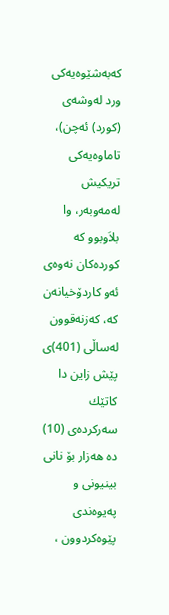كه‌به‌شێوه‌یه‌كی ورد له‌وشه‌ی (كورد) ئه‌چن)، تاماوه‌یه‌كی تریكیش له‌مه‌وبه‌ر، وا بلاَوبوو كه‌ كورده‌كان نه‌وه‌ی ئه‌و كاردۆخیانه‌ن كه‌، كه‌زنه‌قوون له‌ساڵی (401)ی پێش زاین دا كاتێك سه‌ركرده‌ی (10) ده‌ هه‌زار بۆ نانی بینیونی و په‌یوه‌ندی پێوه‌كردوون ،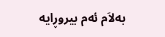به‌لاَم ئه‌م بیروڕایه‌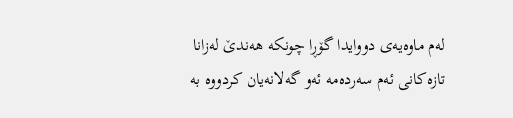له‌م ماوه‌یه‌ی دووایدا گۆڕا چونكه‌ هه‌ندێ له‌زانا تازه‌كانی ئه‌م سه‌رده‌مه‌ ئه‌و گه‌لانه‌یان كردووه‌ به‌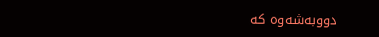دووبه‌شه‌وه‌ كه‌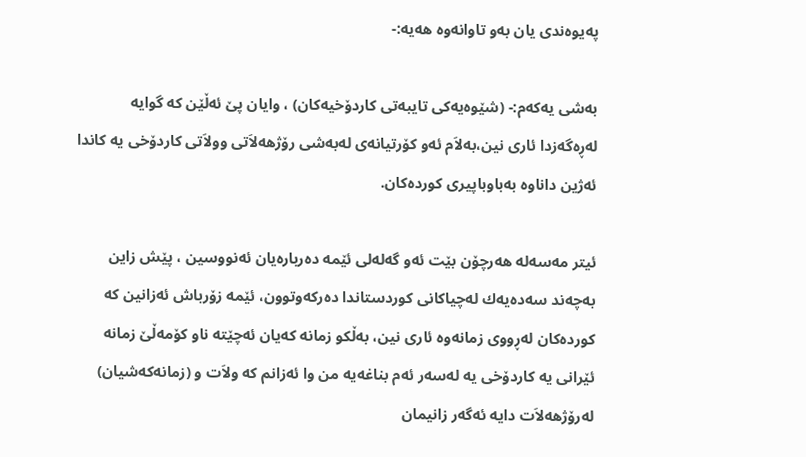په‌یوه‌ندی یان به‌و تاوانه‌وه‌ هه‌یه‌:-

به‌شی یه‌كه‌م:- (شێوه‌یه‌كی تایبه‌تی كاردۆخیه‌كان) ، وایان پێ ئه‌ڵێن كه‌ گوایه‌ له‌ڕه‌گه‌زدا ئاری نین،به‌لاَم ئه‌و كۆرتیانه‌ی له‌به‌شی رۆژهه‌لاَتی وولاَتی كاردۆخی یه‌ كاندا ئه‌ژین داناوه‌ به‌باوباپیری كورده‌كان.

ئیتر مه‌سه‌له‌ هه‌رچۆن بێت ئه‌و گه‌له‌لی ئێمه‌ ده‌رباره‌یان ئه‌نووسین ، پێش زاین به‌چه‌ند سه‌ده‌یه‌ك له‌چیاكانی كوردستاندا ده‌ركه‌وتوون، ئێمه‌ زۆرباش ئه‌زانین كه‌ كورده‌كان له‌ڕووی زمانه‌وه‌ ئاری نین، به‌ڵكو زمانه‌ كه‌یان ئه‌چێته‌ ناو كۆمه‌ڵێ زمانه‌ ئێرانی یه‌ كاردۆخی یه‌ له‌سه‌ر ئه‌م بناغه‌یه‌ من وا ئه‌زانم كه‌ ولاَت و (زمانه‌كه‌شیان) له‌رۆژهه‌لاَت دایه‌ ئه‌گه‌ر زانیمان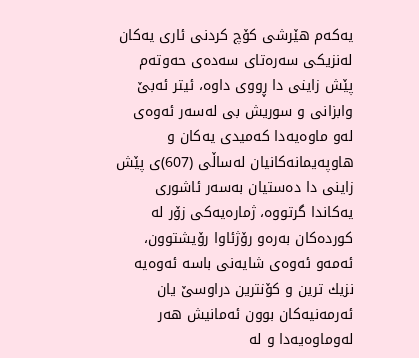یه‌كه‌م هێرشی كۆچ كردنی ئاری یه‌كان له‌نزیكی سه‌ره‌تای سه‌ده‌ی حه‌وته‌م پێش زاینی دا ڕووی داوه‌، ئیتر ئه‌بێ وابزانی و سوریش بی له‌سه‌ر ئه‌وه‌ی له‌و ماوه‌یه‌دا كه‌میدی یه‌كان و هاوپه‌یمانه‌كانیان له‌ساڵی (607)ی پێش زاینی دا ده‌ستیان به‌سه‌ر ئاشوری یه‌كاندا گرتووه‌، ژماره‌یه‌كی زۆر له‌ كورده‌كان به‌ره‌و رۆژئاوا رۆیشتوون، ئه‌مه‌و ئه‌وه‌ی شایه‌نی باسه‌ ئه‌وه‌یه‌ نزیك ترین و كۆنترین دراوسێ یان ئه‌رمه‌نیه‌كان بوون ئه‌مانیش هه‌ر له‌وماوه‌یه‌دا و له‌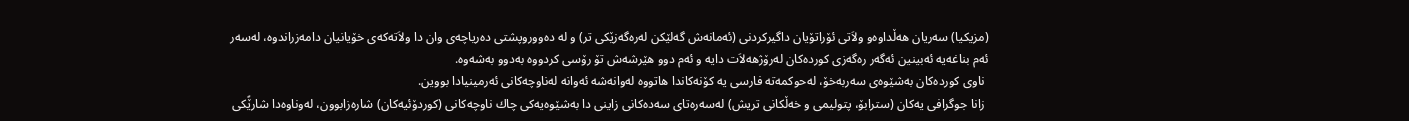(مزیكیا) سه‌ریان هه‌ڵداوه‌و ولاَتی ئۆراتۆیان داگیركردنی (ئه‌مانه‌ش گه‌لێكن له‌ره‌گه‌زێكی تر) و له‌ ده‌ووروپشتی ده‌ریاچه‌ی وان دا ولاَته‌كه‌ی خۆیانیان دامه‌زراندوه‌، له‌سه‌ر ئه‌م بناغه‌یه‌ ئه‌بینین ئه‌گه‌ر ره‌گه‌زی كورده‌كان له‌رۆژهه‌لاَت دایه‌ و ئه‌م دوو هێرشه‌ش تۆ رۆسی كردووه‌ به‌دوو به‌شه‌وه‌.
 ناوی كورده‌كان به‌شێوه‌ی سه‌ربه‌خۆ، له‌حوكمه‌ته‌ فارسی یه‌ كۆنه‌كاندا هاتووه‌ له‌وانه‌شه‌ ئه‌وانه‌ له‌ناوچه‌كانی ئه‌رمینیادا بووین.
 زانا جوگرافی یه‌كان (سترابۆ، پتولیمی و خه‌ڵكانی تریش) له‌سه‌ره‌تای سه‌ده‌كانی زاینی دا به‌شێوه‌یه‌كی چاك ناوچه‌كانی (كوردۆئیه‌كان) شاره‌زابوون، له‌وناوه‌دا شارێًكی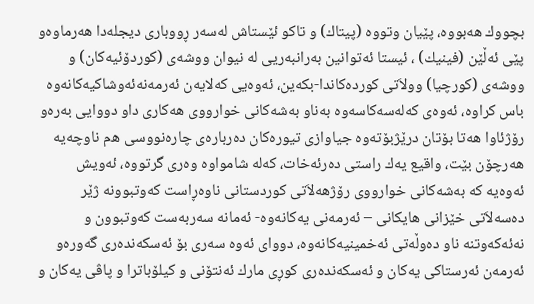بچووك هه‌بووه‌، پێیان وتووه‌ (پیتاك) و تاكو ئێستاش له‌سه‌ر ڕووباری دیجله‌دا هه‌رماوه‌و پێی ئه‌ڵێن (فینیك) ، ئیستا ئه‌توانین به‌رانبه‌ریی له‌ نیوان ووشه‌ی (كوردۆئیه‌كان) و ووشه‌ی (كورچیا) وولاَتی كورده‌كاندا-بكه‌ین، ئه‌وه‌یی كه‌لایه‌ن ئه‌رمه‌نه‌ئه‌وشاكیه‌كانه‌وه‌ باس كراوه‌، ئه‌وه‌ی كه‌له‌سه‌كاسه‌وه‌ به‌ناو به‌شه‌كانی خوارووی هه‌كاری داو دووایی به‌ره‌و رۆژئاوا هه‌تا بۆتان درێژبۆته‌وه‌ جیاوازی تیوره‌كان ده‌رباره‌ی چاره‌نووسی ه‌م ناوچه‌یه‌ هه‌رچۆن بێت، واقیع یه‌ك راستی ده‌رئه‌خات، كه‌له‌ شامواوه‌ وه‌ری گرتووه‌، ئه‌ویش ئه‌وه‌یه‌ كه‌ به‌شه‌كانی خوارووی رۆژهه‌لاَتی كوردستانی ناوه‌ڕاست كه‌وتبوونه‌ ژێر ده‌سه‌لاَتی خێزانی هایكانی – ئه‌رمه‌نی یه‌كانه‌وه‌- ئه‌مانه‌ سه‌ربه‌ست كه‌وتبوون و نه‌ئه‌كه‌وتنه‌ ناو ده‌وڵه‌تی ئه‌خمینیه‌كانه‌وه‌، دووای ئه‌وه‌ سه‌ری بۆ ئه‌سكه‌نده‌ری گه‌وره‌و ئه‌رمه‌ن ئه‌رستاكی یه‌كان و ئه‌سكه‌نده‌ری كوڕی مارك ئه‌نتۆنی و كیلۆباترا و پاڤی یه‌كان و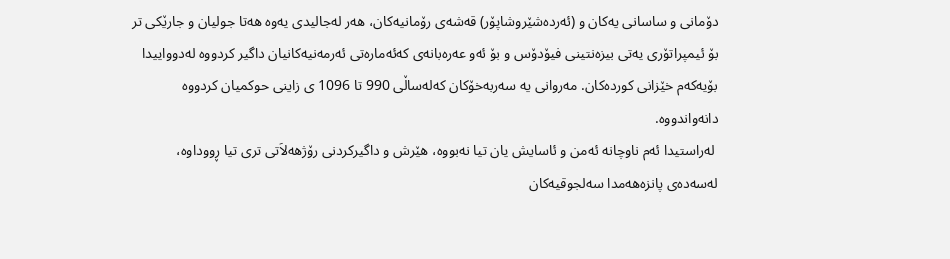دۆمانی و ساسانی یه‌كان و (ئه‌رده‌شێروشاپۆر) قه‌شه‌ی رۆمانیه‌كان، هه‌ر له‌جالیدی یه‌وه‌ هه‌تا جولیان و جارێكی تر بۆ ئیمپراتۆری یه‌تی بیزه‌نتینی فیۆدۆس و بۆ ئه‌و عه‌ره‌بانه‌ی كه‌ئه‌ماره‌تی ئه‌رمه‌نیه‌كانیان داگیر كردووه‌ له‌دوواییدا بۆیه‌كه‌م خێزانی كورده‌كان. مه‌روانی یه‌ سه‌ربه‌خۆكان كه‌له‌ساڵی 990 تا 1096 ی زاینی حوكمیان كردووه‌ دانه‌واندووه‌.
 له‌راستیدا ئه‌م ناوچانه‌ ئه‌من و ئاسایش یان تیا نه‌بووه‌، هێرش و داگیركردنی رۆژهه‌لاَتی تری تیا ڕووداوه‌، له‌سه‌ده‌ی پانزه‌هه‌مدا سه‌لجوقیه‌كان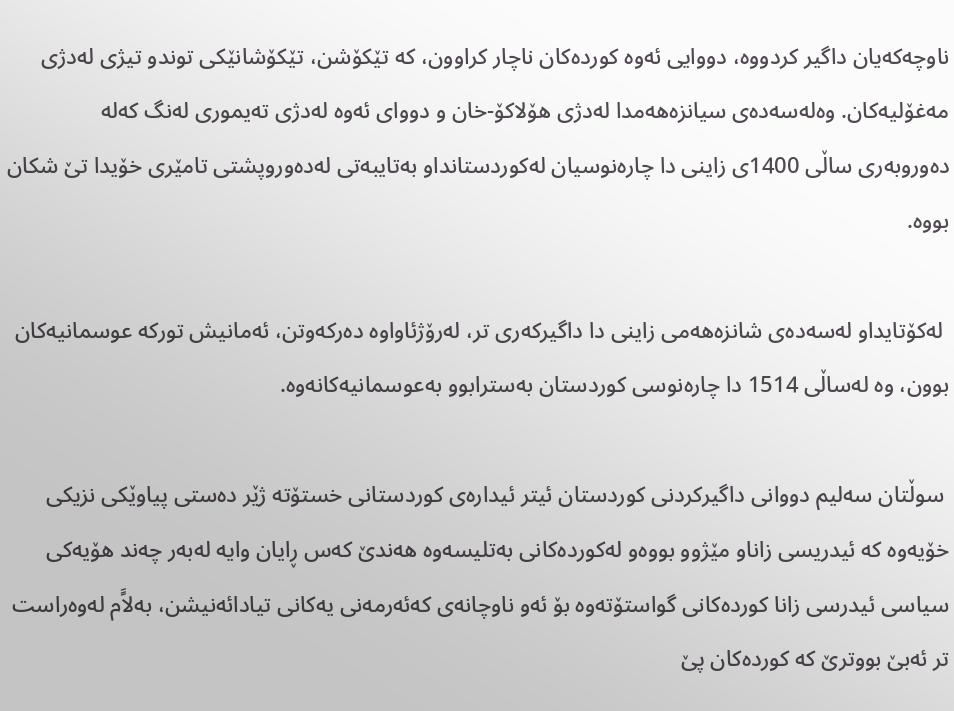ناوچه‌كه‌یان داگیر كردووه‌، دووایی ئه‌وه‌ كورده‌كان ناچار كراوون، كه‌ تێكۆشن، تێكۆشانێكی توندو تیژی له‌دژی مه‌غۆلیه‌كان. وه‌له‌سه‌ده‌ی سیانزه‌هه‌مدا له‌دژی هۆلاكۆ-خان و دووای ئه‌وه‌ له‌دژی ته‌یموری له‌نگ كه‌له‌ ده‌وروبه‌ری ساڵی 1400ی زاینی دا چاره‌نوسیان له‌كوردستانداو به‌تایبه‌تی له‌ده‌وروپشتی تامێری خۆیدا تێ شكان بووه‌.

 له‌كۆتایداو له‌سه‌ده‌ی شانزه‌هه‌می زاینی دا داگیركه‌ری تر، له‌رۆژئاواوه‌ ده‌ركه‌وتن، ئه‌مانیش توركه‌ عوسمانیه‌كان بوون، وه‌ له‌ساڵی 1514 دا چاره‌نوسی كوردستان به‌سترابوو به‌عوسمانیه‌كانه‌وه‌.

 سوڵتان سه‌لیم دووانی داگیركردنی كوردستان ئیتر ئیداره‌ی كوردستانی خستۆته‌ ژێر ده‌ستی پیاوێكی نزیكی خۆیه‌وه‌ كه‌ ئیدریسی زاناو مێژوو بووه‌و له‌كورده‌كانی به‌تلیسه‌وه‌ هه‌ندێ كه‌س ڕایان وایه‌ له‌به‌ر چه‌ند هۆیه‌كی سیاسی ئیدرسی زانا كورده‌كانی گواستۆته‌وه‌ بۆ ئه‌و ناوچانه‌ی كه‌ئه‌رمه‌نی یه‌كانی تیادائه‌نیشن، به‌لاًَم له‌وه‌راست تر ئه‌بێ بووترێ كه‌ كورده‌كان پێ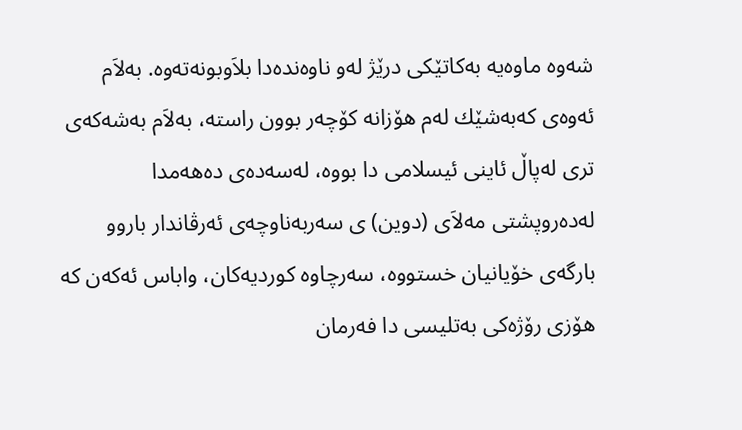شه‌وه‌ ماوه‌یه‌ به‌كاتێكی درێژ له‌و ناوه‌نده‌دا بلاَوبونه‌ته‌وه‌. به‌لاَم ئه‌وه‌ی كه‌به‌شێك له‌م هۆزانه‌ كۆچه‌ر بوون راسته‌، به‌لاَم به‌شه‌كه‌ی تری له‌پاڵ ئاینی ئیسلامی دا بووه‌، له‌سه‌ده‌ی ده‌هه‌مدا له‌ده‌روپشتی مه‌لاَی (دوین) ی سه‌ربه‌ناوچه‌ی ئه‌رڤاندار باروو بارگه‌ی خۆیانیان خستووه‌، سه‌رچاوه‌ كوردیه‌كان، واباس ئه‌كه‌ن كه‌ هۆزی رۆژه‌كی به‌تلیسی دا فه‌رمان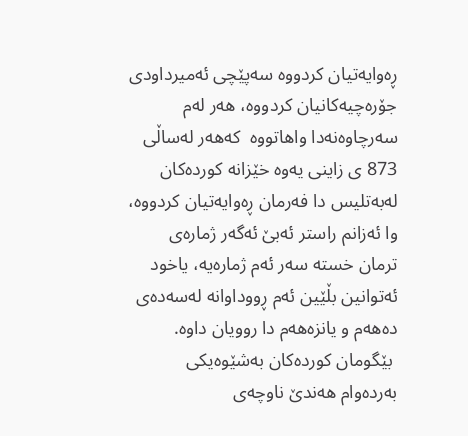ڕه‌وایه‌تیان كردووه‌ سه‌پێچی ئه‌میرداودی جۆره‌چیه‌كانیان كردووه‌، هه‌ر له‌م سه‌رچاوه‌نه‌دا واهاتووه‌  كه‌هه‌ر له‌ساڵی 873 ی زاینی یه‌وه‌ خێزانه‌ كورده‌كان له‌به‌تلیس دا فه‌رمان ڕه‌وایه‌تیان كردووه‌، وا ئه‌زانم راستر ئه‌بێ ئه‌گه‌ر ژماره‌ی ترمان خسته‌ سه‌ر ئه‌م ژماره‌یه‌، یاخود ئه‌توانین بڵێین ئه‌م ڕووداوانه‌ له‌سه‌ده‌ی ده‌هه‌م و یانزه‌هه‌م دا روویان داوه‌.
 بێگومان كورده‌كان به‌شێوه‌یكی به‌رده‌وام هه‌ندێ ناوچه‌ی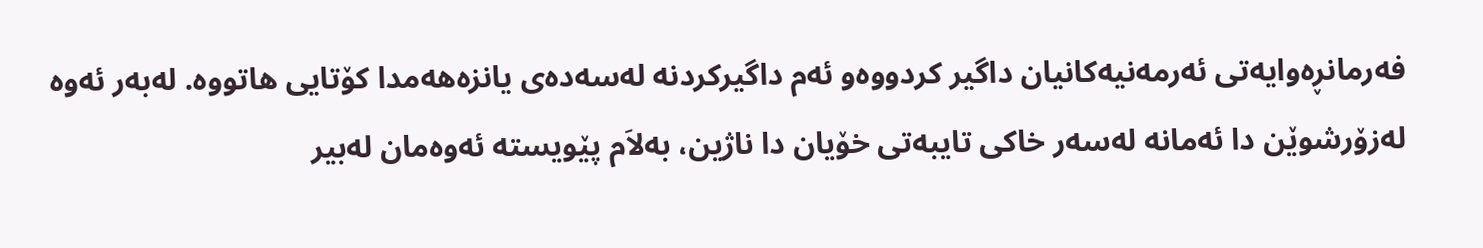فه‌رمانڕه‌وایه‌تی ئه‌رمه‌نیه‌كانیان داگیر كردووه‌و ئه‌م داگیركردنه‌ له‌سه‌ده‌ی یانزه‌هه‌مدا كۆتایی هاتووه‌. له‌به‌ر ئه‌وه‌ له‌زۆرشوێن دا ئه‌مانه‌ له‌سه‌ر خاكی تایبه‌تی خۆیان دا ناژین، به‌لاَم پێویسته‌ ئه‌وه‌مان له‌بیر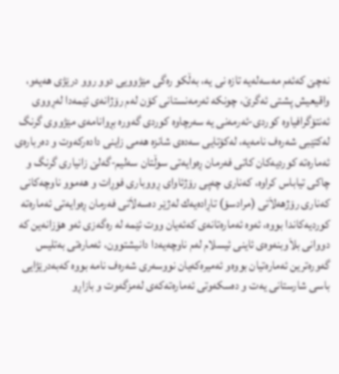نه‌چێ كه‌ئه‌م مه‌سه‌له‌یه‌ تازه‌ نی یه‌، به‌ڵكو ره‌گی مێژوویی دوو روو درێژی هه‌یه‌و، واقیعیش پشتی ئه‌گرێ، چونكه‌ ئه‌رمه‌نستانی كۆن له‌م رۆژانه‌ی ئێمه‌دا له‌ڕووی ئه‌نتۆگرافیاوه‌ كوردی-ئه‌رمه‌نی یه‌ سه‌رچاوه‌ كوردی گه‌وره‌ بڕوانامه‌ی مێژووی گرنگ له‌كتێبی شه‌ره‌ف نامه‌یه‌، له‌كۆتایی سه‌ده‌ی شانزه‌ هه‌می زاینی داده‌ركه‌وت و ده‌رباره‌ی ئه‌ماره‌ته‌ كوردیه‌كان كاتی فه‌رمان ڕه‌وایه‌تی سوڵتان سه‌لیم-گه‌لێ زانیاری گرنگ و چاكی تیاباس كراوه‌، كه‌ناری چه‌پی رۆژئاوای ڕووباری فوڕات و هه‌موو ناوچه‌كانی كه‌ناری رۆژهه‌لاَتی (مرادسۆ) تاڕاده‌یه‌ك له‌ژێر ده‌سه‌لاَتی فه‌رمان ڕه‌وایه‌تی ئه‌ماره‌ته‌ كوردیه‌كاندا بووه‌، ئه‌وه‌ ئه‌ماره‌تانه‌ی كه‌ئه‌یان ووت ئێمه‌ له‌ ره‌گه‌زی ئه‌و هۆزانه‌ین كه‌ دووانی بلاَوبنه‌وه‌ی ئاینی ئیسلام له‌م ناوچه‌یه‌دا دانیشتوون، ئه‌ماره‌تی به‌تلیس گه‌وره‌ترین ئه‌ماره‌تیان بووه‌و ئه‌میره‌كه‌یان نووسه‌ری شه‌ره‌ف نامه‌ بووه‌ كه‌به‌درێژایی باسی شارستانی یه‌ت و ده‌سكه‌وتی ئه‌ماره‌ته‌كه‌ی له‌مزگه‌وت و بازاڕو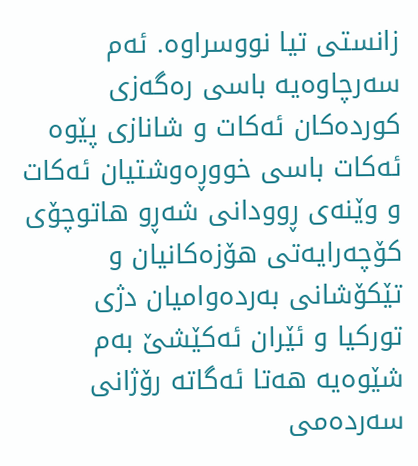زانستی تیا نووسراوه‌. ئه‌م سه‌رچاوه‌یه‌ باسی ره‌گه‌زی كورده‌كان ئه‌كات و شانازی پێوه‌ ئه‌كات باسی خووڕه‌وشتیان ئه‌كات و وێنه‌ی ڕوودانی شه‌ڕو هاتوچۆی كۆچه‌رایه‌تی هۆزه‌كانیان و تێكۆشانی به‌رده‌وامیان دژی توركیا و ئێران ئه‌كێشێ به‌م شێوه‌یه‌ هه‌تا ئه‌گاته‌ رۆژانی سه‌رده‌می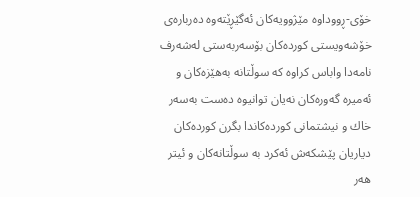خۆی-ڕووداوه‌ مێژوویه‌كان ئه‌گێڕێته‌وه‌ ده‌رباره‌ی خۆشه‌ویستی كورده‌كان بۆسه‌ربه‌ستی له‌شه‌رف نامه‌دا واباس كراوه‌ كه‌ سوڵتانه‌ به‌هێزه‌كان و ئه‌میره‌ گه‌وره‌كان نه‌یان توانیوه‌ ده‌ست به‌سه‌ر خاك و نیشتمانی كورده‌كاندا بگرن كورده‌كان دیاریان پێشكه‌ش ئه‌كرد به‌ سوڵتانه‌كان و ئیتر هه‌ر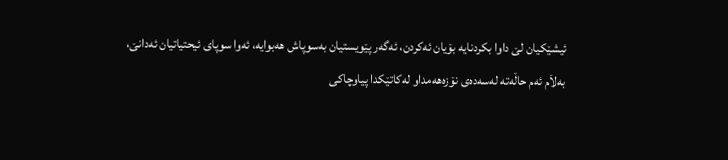ئیشێكیان لێ داوا بكردنایه‌ بۆیان ئه‌كردن، ئه‌گه‌ر پێویستیان به‌سوپاش هه‌بوایه‌، ئه‌وا سوپای ئیحتیاتیان ئه‌دانێ، به‌لاَم ئه‌م حاڵه‌ته‌ له‌سه‌ده‌ی نۆزه‌هه‌مداو له‌كاتێكدا پیاوچاكی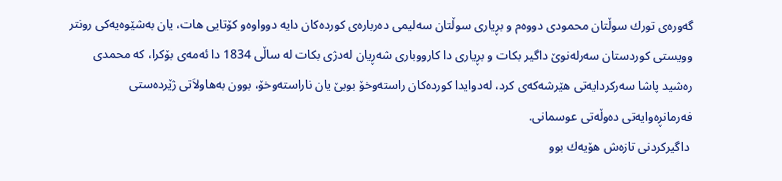گه‌وره‌ی تورك سوڵتان محمودی دووه‌م و بڕیاری سوڵتان سه‌لیمی ده‌رباره‌ی كورده‌كان دایه‌ دوواوه‌و كۆتایی هات، یان به‌شێوه‌یه‌كی رونتر وویستی كوردستان سه‌رله‌نوێ داگیر بكات و بڕیاری دا كارووباری شه‌ڕیان له‌دژی بكات له‌ ساڵی 1834 دا ئه‌مه‌ی بۆكرا، كه‌ محمدی ره‌شید پاشا سه‌ركردایه‌تی هێرشه‌كه‌ی كرد، له‌دوایدا كورده‌كان راسته‌وخۆ بوبێ یان ناراسته‌وخۆ، بوون به‌هاولاَتی ژێرده‌ستی فه‌رمانڕه‌وایه‌تی ده‌وڵه‌تی عوسمانی.
 داگیركردنی تازه‌ش هۆیه‌ك بوو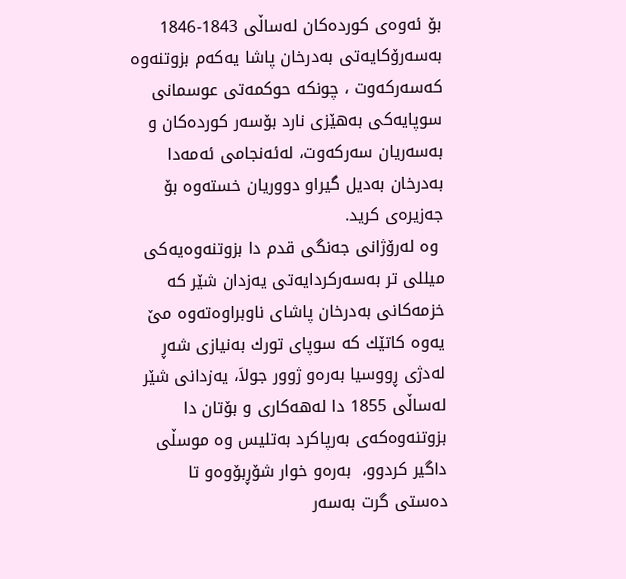بۆ ئه‌وه‌ی كورده‌كان له‌ساڵی 1843-1846 به‌سه‌رۆكایه‌تی به‌درخان پاشا یه‌كه‌م بزوتنه‌وه‌ كه‌سه‌ركه‌وت ، چونكه‌ حوكمه‌تی عوسمانی سوپایه‌كی به‌هێزی نارد بۆسه‌ر كورده‌كان و به‌سه‌ریان سه‌ركه‌وت، له‌ئه‌نجامی ئه‌مه‌دا به‌درخان به‌دیل گیراو دووریان خسته‌وه‌ بۆ جه‌زیره‌ی كرید.
 وه‌ له‌رۆژانی جه‌نگی قدم دا بزوتنه‌وه‌یه‌كی میللی تر به‌سه‌ركردایه‌تی یه‌زدان شێر كه‌ خزمه‌كانی به‌درخان پاشای ناوبراوه‌ته‌وه‌ مێ یه‌وه‌ كاتێك كه‌ سوپای تورك به‌نیازی شه‌ڕ له‌دژی ڕووسیا به‌ره‌و ژوور جولاَ، یه‌زدانی شێر له‌ساڵی 1855 دا له‌هه‌كاری و بۆتان دا بزوتنه‌وه‌كه‌ی به‌رپاكرد به‌تلیس وه‌ موسڵی داگیر كردوو،  به‌ره‌و خوار شۆڕبۆوه‌و تا ده‌ستی گرت به‌سه‌ر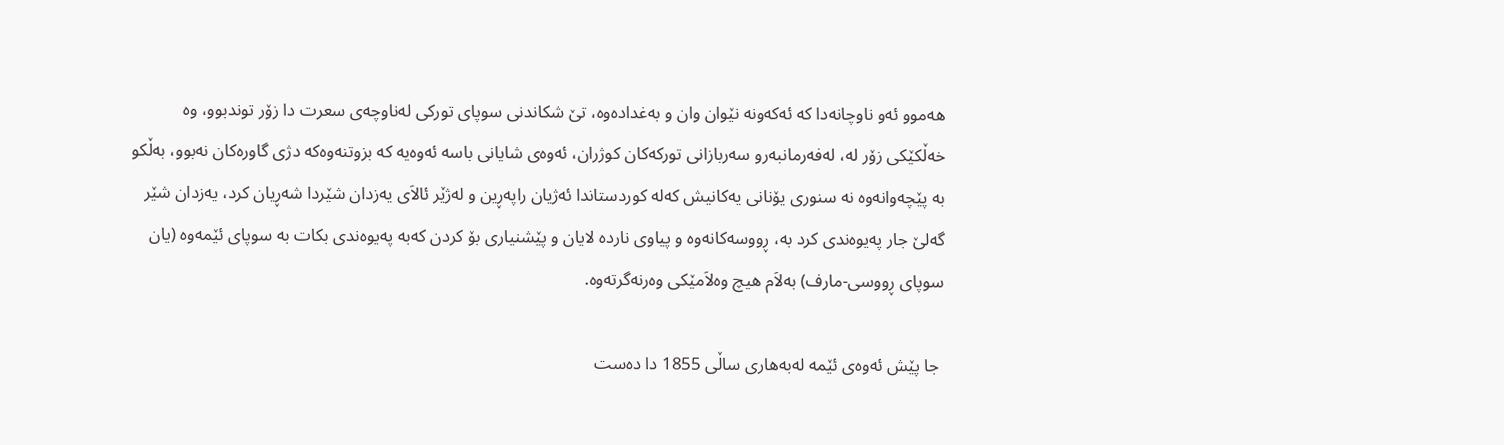هه‌موو ئه‌و ناوچانه‌دا كه‌ ئه‌كه‌ونه‌ نێوان وان و به‌غداده‌وه‌، تێ شكاندنی سوپای توركی له‌ناوچه‌ی سعرت دا زۆر توندبوو، وه‌ خه‌ڵكێكی زۆر له‌، له‌فه‌رمانبه‌رو سه‌ربازانی توركه‌كان كوژران، ئه‌وه‌ی شایانی باسه‌ ئه‌وه‌یه‌ كه‌ بزوتنه‌وه‌كه‌ دژی گاوره‌كان نه‌بوو، به‌ڵكو به‌ پێچه‌وانه‌وه‌ نه‌ سنوری یۆنانی یه‌كانیش كه‌له‌ كوردستاندا ئه‌ژیان راپه‌ڕین و له‌ژێر ئالاَی یه‌زدان شێردا شه‌ڕیان كرد، یه‌زدان شێر گه‌لێ جار په‌یوه‌ندی كرد به‌، ڕووسه‌كانه‌وه‌ و پیاوی نارده‌ لایان و پێشنیاری بۆ كردن كه‌به‌ په‌یوه‌ندی بكات به‌ سوپای ئێمه‌وه‌ (یان سوپای ڕووسی-مارف) به‌لاَم هیچ وه‌لاَمێكی وه‌رنه‌گرته‌وه‌.

 جا پێش ئه‌وه‌ی ئێمه‌ له‌به‌هاری ساڵی 1855 دا ده‌ست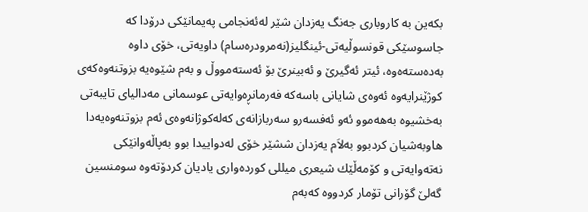بكه‌ین به‌ كاروباری جه‌نگ یه‌زدان شێر له‌ئه‌نجامی په‌یمانێكی درۆدا كه‌ جاسوسێكی قونسوڵیه‌تی-ئینگلیز(نه‌مرودره‌سام) داویه‌تی، خۆی داوه‌ به‌ده‌سته‌ه‌وه‌، ئیتر ئه‌گیرێ و ئه‌بینرێ بۆ ئه‌سته‌مووڵ و به‌م شێوه‌یه‌ بزوتنه‌وه‌كه‌ی كوژێنرایه‌وه‌ ئه‌وه‌ی شایانی باسه‌كه‌ فه‌رمانڕه‌وایه‌تی عوسمانی مه‌دالیای تایبه‌تی به‌خشیوه‌ به‌هه‌موو ئه‌و ئه‌فسه‌رو سه‌ربازانه‌ی كه‌له‌كوژانه‌وه‌ی ئه‌م بزوتنه‌وه‌یه‌دا هاوبه‌شیان كردبوو به‌لاَم یه‌زدان ششێر خۆی له‌دواییدا بوو به‌پاڵه‌وانێكی نه‌ته‌وایه‌تی و كۆمه‌ڵێك شیعری میللی كورده‌واری یادیان كردۆته‌وه‌ سومنسین گه‌لێ گۆرانی تۆمار كردووه‌ كه‌به‌م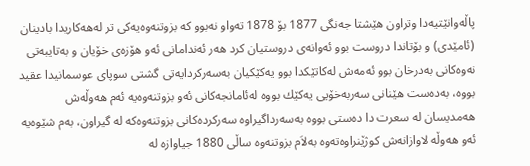پاڵه‌وانێتیه‌دا وتراون هێشتا جه‌نگی 1877 بۆ 1878 ته‌واو نه‌بوو كه‌ بزوتنه‌وه‌یه‌كی تر له‌هه‌كاریدا بادینان (ئامێدی) و بۆتاندا دروست بوو ئه‌وانه‌ی دروستیان كرد هه‌ر ئه‌ندامانی ئه‌و هۆزه‌ی خۆیان و به‌تایبه‌تی نه‌وه‌كانی به‌درخان بوو ئه‌مه‌ش له‌كاتێكدا بوو یه‌كێكیان به‌سه‌ركردایه‌تی گشتی سوپای عوسمانیدا عقید بووه‌، به‌ده‌ست هێنانی سه‌ربه‌خۆیی یه‌كێك بووه‌ له‌ئامانجه‌كانی ئه‌و بزوتنه‌وه‌یه‌ ئه‌م هه‌وڵه‌ش هه‌مدیسان له‌ سعرت دا ده‌ستی بووه‌ به‌سه‌رداگیراوه‌ سه‌ركرده‌كانی بزوتنه‌وه‌كه‌ له‌ گیراون، به‌م شێوه‌یه‌ ئه‌و هه‌وڵه‌ لاوازانه‌ش كوژێنراوه‌ته‌وه‌ به‌لاَم بزوتنه‌وه‌ ساڵی 1880 جیاوازه‌ له‌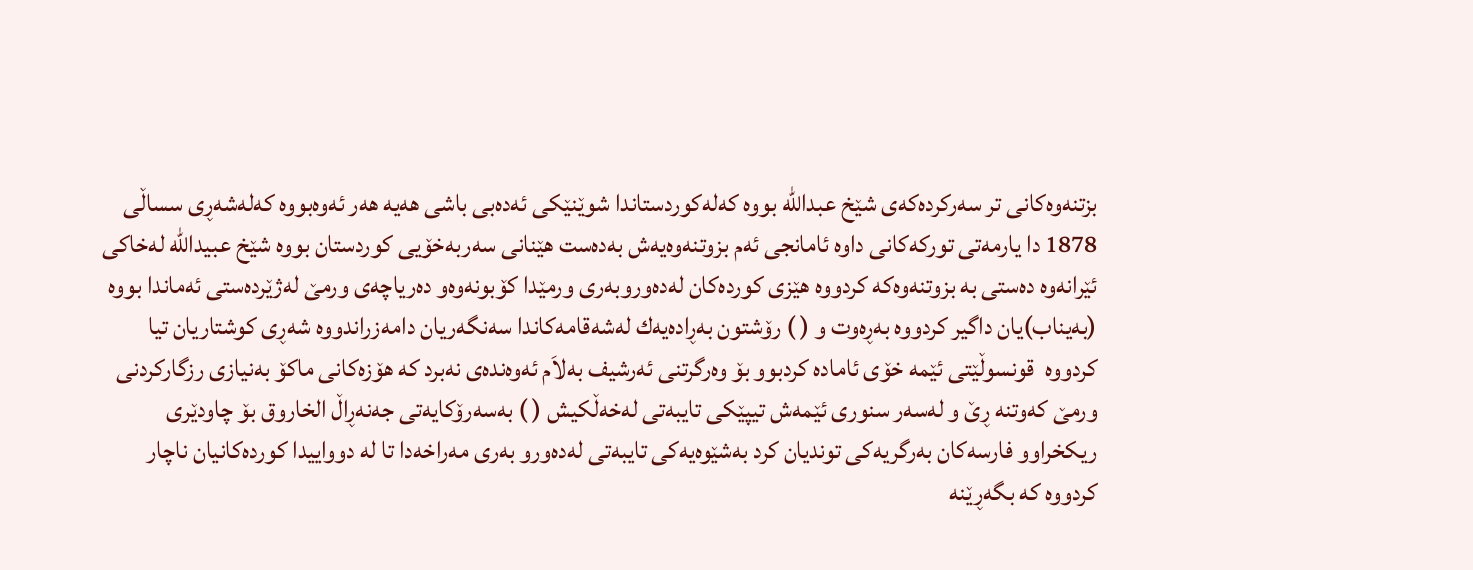بزتنه‌وه‌كانی تر سه‌ركرده‌كه‌ی شێخ عبدالله بووه‌ كه‌له‌كوردستاندا شوێنێكی ئه‌ده‌بی باشی هه‌یه‌ هه‌ر ئه‌وه‌بووه‌ كه‌له‌شه‌ڕی سساڵی 1878 دا یارمه‌تی توركه‌كانی داوه‌ ئامانجی ئه‌م بزوتنه‌وه‌یه‌ش به‌ده‌ست هێنانی سه‌ربه‌خۆیی كوردستان بووه‌ شێخ عبیدالله له‌خاكی ئێرانه‌وه‌ ده‌ستی به‌ بزوتنه‌وه‌كه‌ كردووه‌ هێزی كورده‌كان له‌ده‌وروبه‌ری ورمێدا كۆبونه‌وه‌و ده‌ریاچه‌ی ورمێ له‌ژێرده‌ستی ئه‌ماندا بووه‌ (به‌یناب)یان داگیر كردووه‌ به‌ڕه‌وت و ( ) رۆشتون به‌ڕاده‌یه‌ك له‌شه‌قامه‌كاندا سه‌نگه‌ریان دامه‌زراندووه‌ شه‌ڕی كوشتاریان تیا كردووه‌  قونسوڵێتی ئێمه‌ خۆی ئاماده‌ كردبوو بۆ وه‌رگرتنی ئه‌رشیف به‌لاَم ئه‌وه‌نده‌ی نه‌برد كه‌ هۆزه‌كانی ماكۆ به‌نیازی رزگاركردنی ورمێ كه‌وتنه‌ ڕێ و له‌سه‌ر سنوری ئێمه‌ش تیپێكی تایبه‌تی له‌خه‌ڵكیش ( ) به‌سه‌رۆكایه‌تی جه‌نه‌ڕاڵ الخاروق بۆ چاودێری ریكخراوو فارسه‌كان به‌رگریه‌كی توندیان كرد به‌شێوه‌یه‌كی تایبه‌تی له‌ده‌ورو به‌ری مه‌راخه‌دا تا له‌ دوواییدا كورده‌كانیان ناچار كردووه‌ كه‌ بگه‌ڕێنه‌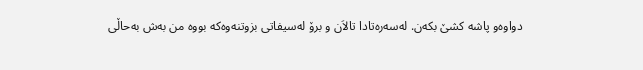دواوه‌و پاشه‌ كشێ بكه‌ن. له‌سه‌ره‌تادا تالاَن و برۆ له‌سیفاتی بزوتنه‌وه‌كه‌ بووه‌ من به‌ش به‌حاڵی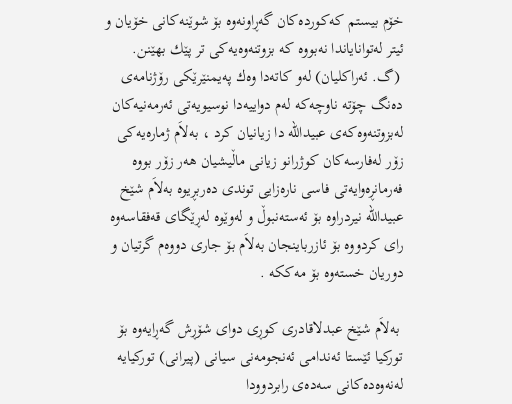خۆم بیستم كه‌كورده‌كان گه‌ڕاونه‌وه‌ بۆ شوێنه‌كانی خۆیان و ئیتر له‌توانایاندا نه‌بووه‌ كه‌ بزوتنه‌وه‌یه‌كی تر پێك بهێنن.
 (گ. ئه‌راكلیان) له‌و كاته‌دا وه‌ك په‌یمنێرێكی رۆژنامه‌ی ده‌نگ چۆته‌ ناوچه‌كه‌ له‌م دواییه‌دا نوسیویه‌تی ئه‌رمه‌نیه‌كان له‌بزوتنه‌وه‌كه‌ی عبیدالله دا زیانیان كرد ، به‌لاَم ژماره‌یه‌كی زۆر له‌فارسه‌كان كوژرانو زیانی ماڵیشیان هه‌ر زۆر بووه‌ فه‌رمانڕه‌وایه‌تی فاسی ناره‌زایی توندی ده‌ربڕیوه‌ به‌لاَم شێخ عبیدالله نیردراوه‌ بۆ ئه‌سته‌نبوڵ و له‌وێوه‌ له‌ڕێگای قه‌فقاسه‌وه‌  رای كردووه‌ بۆ ئازرباینجان به‌لاَم بۆ جاری دووه‌م گرتیان و دوریان خسته‌وه‌ بۆ مه‌ككه‌ .

 به‌لاَم شێخ عبدلاقادری كوڕی دوای شۆڕش گه‌ڕایه‌وه‌ بۆ توركیا ئێستا ئه‌ندامی ئه‌نجومه‌نی سیانی (پیرانی) توركیایه‌ له‌نه‌وه‌ده‌كانی سه‌ده‌ی رابردوودا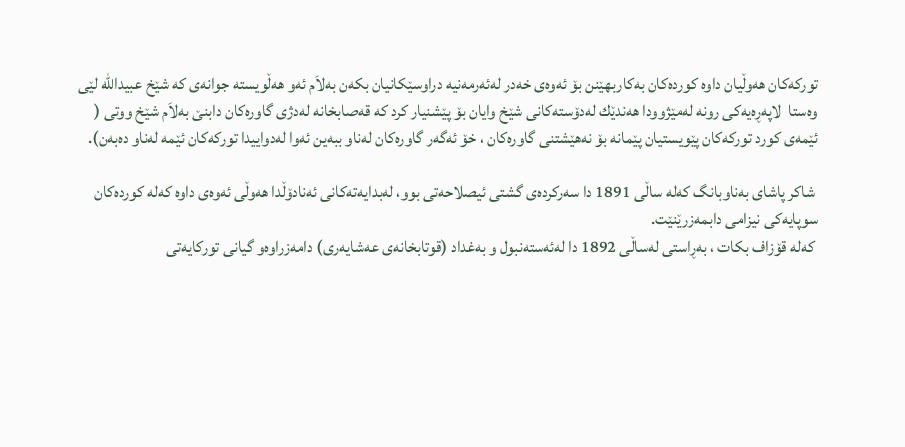توركه‌كان هه‌وڵیان داوه‌ كورده‌كان به‌كاربهێنن بۆ ئه‌وه‌ی خه‌در له‌ئه‌رمه‌نیه‌ دراوسێكانیان بكه‌ن به‌لاَم ئه‌و هه‌ڵویسته‌ جوانه‌ی كه‌ شێخ عبیدالله لێی وه‌ستا  لاپه‌ڕه‌یه‌كی رونه‌ له‌مێژوودا هه‌ندێك له‌دۆسته‌كانی شێخ وایان بۆ پێشنیار كرد كه‌ قه‌صابخانه‌ له‌دژی گاوره‌كان دابنێ به‌لاَم شێخ ووتی ( ئێمه‌ی كورد توركه‌كان پێویستیان پێمانه‌ بۆ نه‌هێشتنی گاوره‌كان ، خۆ ئه‌گه‌ر گاوره‌كان له‌ناو ببه‌ین ئه‌وا له‌دواییدا توركه‌كان ئێمه‌ له‌ناو ده‌به‌ن).

 شاكر پاشای به‌ناوبانگ كه‌له‌ ساڵی 1891 دا سه‌ركرده‌ی گشتی ئیصلاحه‌تی بوو، له‌بدایه‌ته‌كانی ئه‌نادۆڵدا هه‌وڵی ئه‌وه‌ی داوه‌ كه‌له‌ كورده‌كان سوپایه‌كی نیزامی دابمه‌زرێنێت.
 كه‌له‌ قۆزاف بكات ، به‌ڕاستی له‌ساڵی 1892 دا له‌ئه‌سته‌نبول و به‌غداد (قوتابخانه‌ی عه‌شایه‌ری) دامه‌زراوه‌و گیانی توركایه‌تی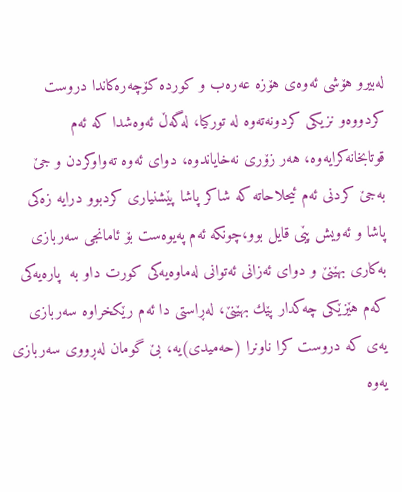له‌بیرو هۆشی ئه‌وه‌ی هۆزه‌ عه‌ره‌ب و كورده‌ كۆچه‌ره‌كاندا دروست كردووه‌و نزیكی كردونه‌ته‌وه‌ له‌ توركیا، له‌گه‌ڵ ئه‌وه‌شدا كه‌ ئه‌م قوتابخانه‌كرایه‌وه‌، هه‌ر زۆری نه‌خایاندوه‌، دوای ئه‌وه‌ ته‌واوكردن و جێ به‌جێ كردنی ئه‌م ئیحلاحاته‌ كه‌ شاكر پاشا پێشنیاری كردبوو درایه‌ زه‌كی پاشا و ئه‌ویش پێی قایل بوو،چونكه‌ ئه‌م په‌یوه‌ست بۆ ئامانجی سه‌ربازی به‌كاری بهێنێ و دوای ئه‌زانی ئه‌توانی له‌ماوه‌یه‌كی كورت داو به‌  پاره‌یه‌كی كه‌م هێزێكی چه‌كدار پێك بهێنێ، له‌ڕاستی دا ئه‌م رێكخراوه‌ سه‌ربازی یه‌ی كه‌ دروست كرا ناونرا (حه‌میدی)یه‌، بێ گومان له‌ڕووی سه‌ربازی یه‌وه‌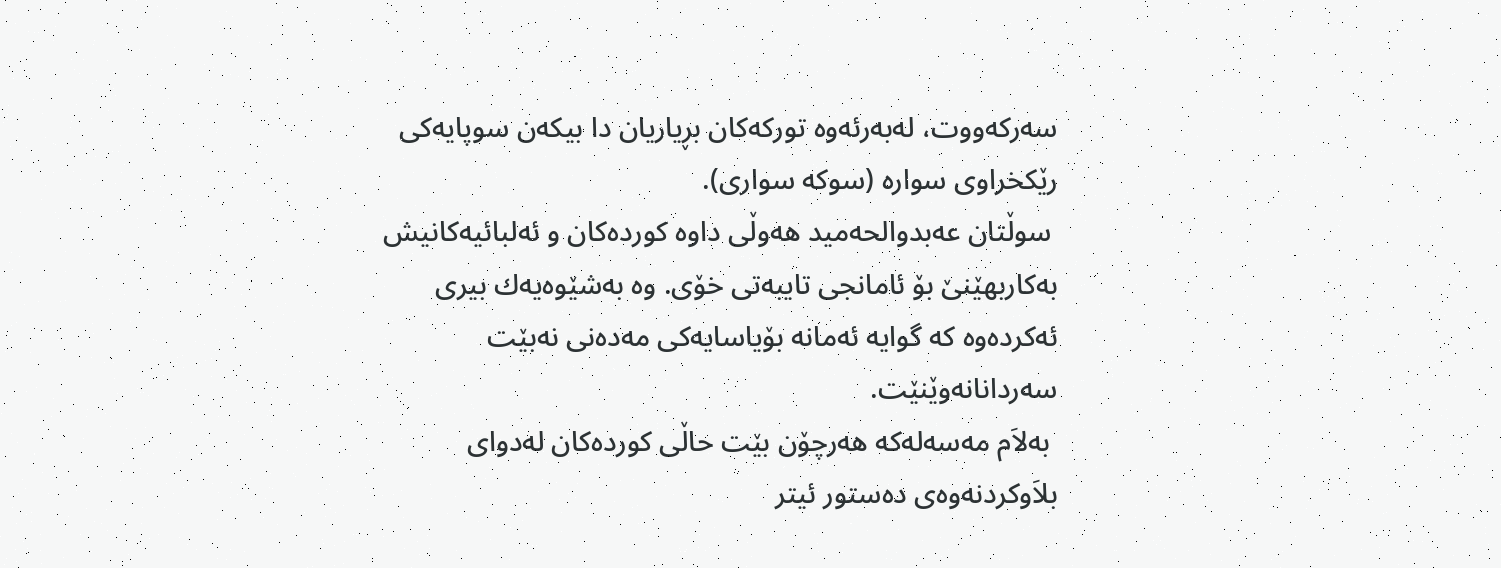سه‌ركه‌ووت، له‌به‌رئه‌وه‌ توركه‌كان بڕیاریان دا بیكه‌ن سوپایه‌كی رێكخراوی سواره‌ (سوكه‌ سواری).
 سوڵتان عه‌بدوالحه‌مید هه‌وڵی داوه‌ كورده‌كان و ئه‌لبائیه‌كانیش به‌كاربهێنێ بۆ ئامانجی تایبه‌تی خۆی. وه‌ به‌شێوه‌یه‌ك بیری ئه‌كرده‌وه‌ كه‌ گوایه‌ ئه‌مانه‌ بۆیاسایه‌كی مه‌ده‌نی نه‌بێت سه‌ردانانه‌وێنێت.
 به‌لاَم مه‌سه‌له‌كه‌ هه‌رچۆن بێت حاڵی كورده‌كان له‌دوای بلاَوكردنه‌وه‌ی ده‌ستور ئیتر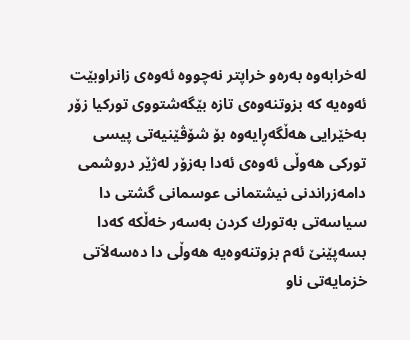له‌خرابه‌وه‌ به‌ره‌و خراپتر نه‌چووه‌ ئه‌وه‌ی زانراوبێت ئه‌وه‌یه‌ كه‌ بزوتنه‌وه‌ی تازه‌ بێگه‌شتووی توركیا زۆر به‌خێرایی هه‌ڵگه‌ڕایه‌وه‌ بۆ شۆڤێنیه‌تی پیسی توركی هه‌وڵی ئه‌وه‌ی ئه‌دا به‌زۆر له‌ژێر دروشمی دامه‌زراندنی نیشتمانی عوسمانی گشتی دا سیاسه‌تی به‌تورك كردن به‌سه‌ر خه‌ڵكه‌ كه‌دا بسه‌پێنێ ئه‌م بزوتنه‌وه‌یه‌ هه‌وڵی دا ده‌سه‌لاَتی خزمایه‌تی ناو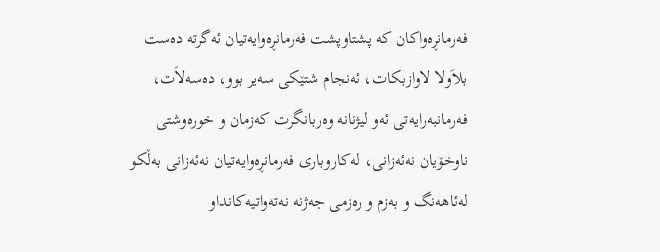فه‌رمانڕه‌واكان كه‌ پشتاوپشت فه‌رمانڕه‌وایه‌تیان ئه‌گرته‌ ده‌ست بلاَولا لاوازبكات، ئه‌نجام شتێكی سه‌یر بوو، ده‌سه‌لاَت، فه‌رمانبه‌رایه‌تی ئه‌و لیژنانه‌ وه‌ربانگرت كه‌زمان و خوره‌وشتی ناوخۆیان نه‌ئه‌زانی، له‌كاروباری فه‌رمانڕه‌وایه‌تیان نه‌ئه‌زانی به‌ڵكو له‌ئاهه‌نگ و به‌زم و ره‌زمی جه‌ژنه‌ نه‌ته‌واتیه‌كانداو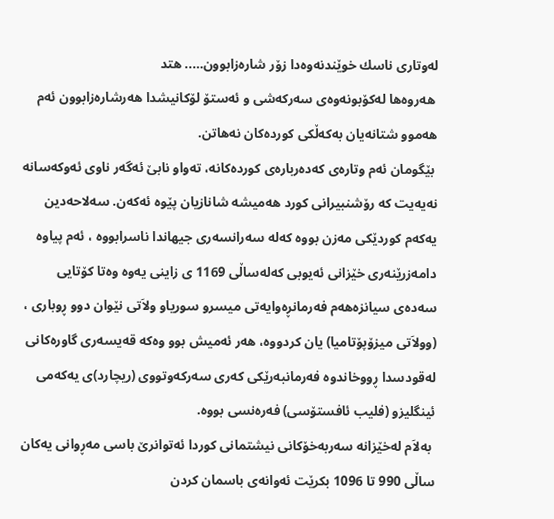له‌وتاری ناسك خوێندنه‌وه‌دا زۆر شاره‌زابوون….. هتد
 هه‌روه‌ها له‌كۆبونه‌وه‌ی سه‌ركه‌شی و ئه‌ستۆ لۆكانیشدا هه‌رشاره‌زابوون ئه‌م هه‌موو شتانه‌یان به‌كه‌ڵكی كورده‌كان نه‌هاتن.
 بێگومان ئه‌م وتاره‌ی كه‌ده‌رباره‌ی كورده‌كانه‌، ته‌واو نابێ ئه‌گه‌ر ناوی ئه‌وكه‌سانه‌ نه‌یه‌یت كه‌ رۆشنبیرانی كورد هه‌میشه‌ شانازیان پێوه‌ ئه‌كه‌ن. سه‌لاحه‌دین یه‌كه‌م كوردێكی مه‌زن بووه‌ كه‌له‌ سه‌رانسه‌ری جیهاندا ناسرابووه‌ ، ئه‌م پیاوه‌ دامه‌زرێنه‌ری خێزانی ئه‌یوبی كه‌له‌ساڵی 1169 ی زاینی یه‌وه‌ وه‌تا كۆتایی سه‌ده‌ی سیانزه‌هه‌م فه‌رمانڕه‌وایه‌تی میسرو سوریاو ولاَتی نێوان دوو ڕوباری ، (وولاَتی میزۆپۆتامیا) یان كردووه‌، هه‌ر ئه‌میش بوو وه‌كه‌ قه‌یسه‌ری گاوره‌كانی له‌قودسدا ڕووخاندوه‌ فه‌رمانبه‌رێكی كه‌ری سه‌ركه‌وتووی (ریچارد)ی یه‌كه‌می ئینگلیزو (فلیب ئافستۆسی) فه‌ره‌نسی بووه‌.
 به‌لاَم له‌خێزانه‌ سه‌ربه‌خۆكانی نیشتمانی كوردا ئه‌توانرێ باسی مه‌ڕوانی یه‌كان ساڵی 990 تا 1096 بكرێت ئه‌وانه‌ی باسمان كردن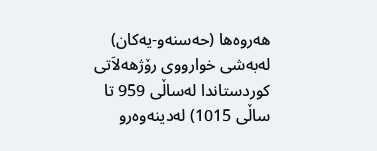هه‌روه‌ها (حه‌سنه‌و-یه‌كان) له‌به‌شی خوارووی رۆژهه‌لاَتی كوردستاندا له‌ساڵی 959 تا ساڵی 1015) له‌دینه‌وه‌رو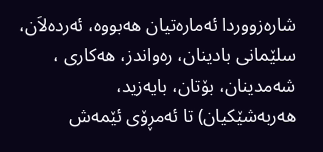شاره‌زووردا ئه‌ماره‌تیان هه‌بووه‌، ئه‌رده‌لاَن، سلێمانی بادینان، ره‌واندز، هه‌كاری ، شه‌مدینان، بۆتان، بایه‌زید، هه‌ربه‌شێكیان) تا ئه‌مڕۆی ئێمه‌ش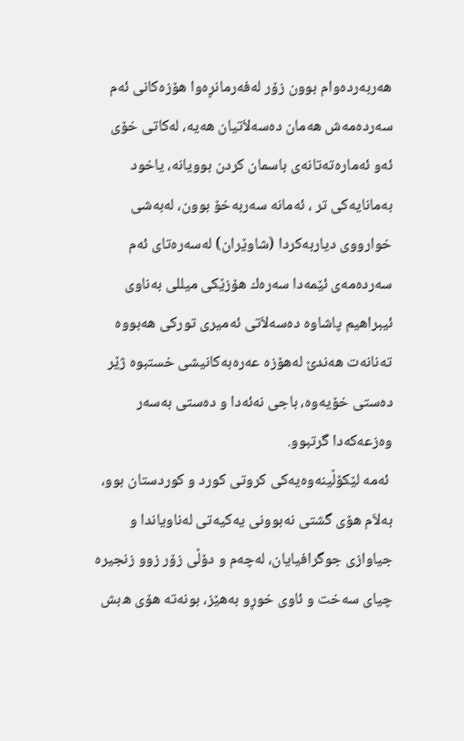هه‌ربه‌رده‌وام بوون زۆر له‌فه‌رمانڕه‌وا هۆزه‌كانی ئه‌م سه‌رده‌مه‌ش هه‌مان ده‌سه‌لاَتیان هه‌یه‌، له‌كاتی خۆی ئه‌و ئه‌ماره‌ته‌تانه‌ی باسمان كردن بوویانه‌، یاخود به‌مانایه‌كی تر ، ئه‌مانه‌ سه‌ربه‌خۆ بوون، له‌به‌شی خوارووی دیاربه‌كردا (شاوێران) له‌سه‌ره‌تای ئه‌م سه‌رده‌مه‌ی ئێمه‌دا سه‌ره‌ك هۆزێكی میللی به‌ناوی ئیبراهیم پاشاوه‌ ده‌سه‌لاَتی ئه‌میری توركی هه‌بووه‌ ته‌نانه‌ت هه‌ندێ له‌هۆزه‌ عه‌ره‌به‌كانیشی خستبوه‌ ژێر ده‌ستی خۆیه‌وه‌، باجی نه‌ئه‌دا و ده‌ستی به‌سه‌ر وه‌زعه‌كه‌دا گرتبوو.
 ئه‌مه‌ لێكۆڵینه‌وه‌یه‌كی كروتی كورد و كوردستان بوو، به‌لاَم هۆی گشتی نه‌بوونی یه‌كیه‌تی له‌ناویاندا و جیاوازی جوگرافیایان، له‌چه‌م و دۆڵی زۆر زوو زنجیره‌ چیای سه‌خت و ئاوی خوڕو به‌هێز، بونه‌ته‌ هۆی ه‌بش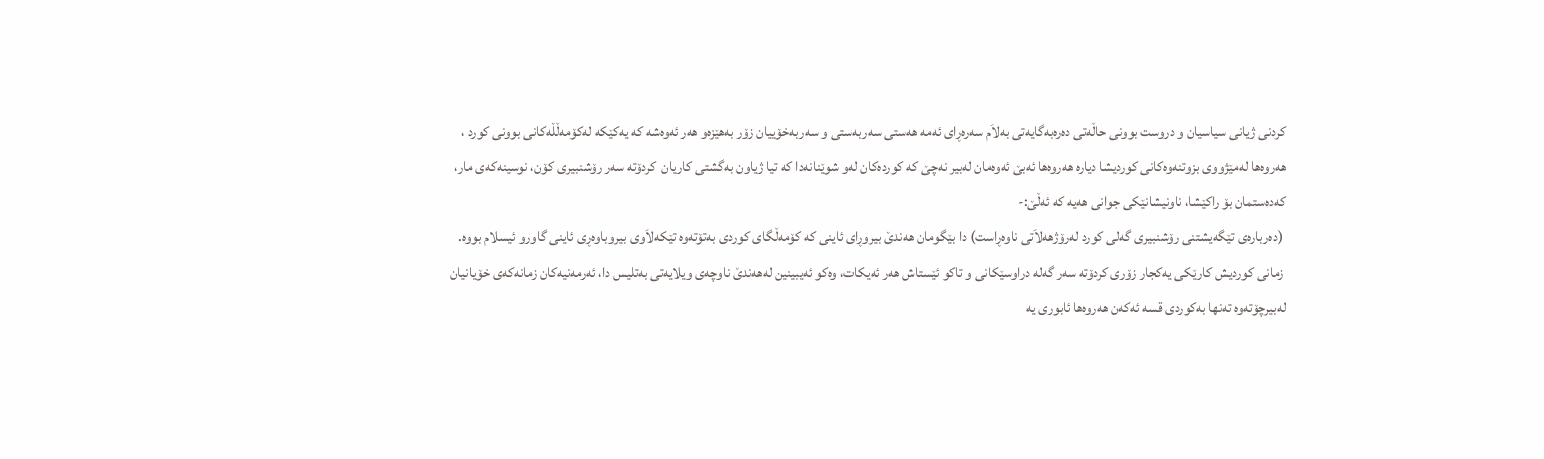كردنی ژیانی سیاسیان و دروست بوونی حاڵه‌تی ده‌ره‌به‌گایه‌تی به‌لاَم سه‌ره‌ڕای ئه‌مه‌ هه‌ستی سه‌ربه‌ستی و سه‌ربه‌خۆییان زۆر به‌هێزه‌و هه‌ر ئه‌وه‌شه‌ كه‌ یه‌كێكه‌ له‌كۆمه‌ڵڵه‌كانی بوونی كورد ، هه‌روه‌ها له‌مێژووی بزوتنه‌وه‌كانی كوردیشا دیاره‌ هه‌روه‌ها ئه‌بێ ئه‌وه‌مان له‌بیر نه‌چێ كه‌ كورده‌كان له‌و شوێنانه‌دا كه‌ تیا ژیاون به‌گشتی كاریان  كردۆته‌ سه‌ر رۆشنبیری كۆن، نوسینه‌كه‌ی مار، كه‌ده‌ستمان بۆ راكێشا، ناونیشانێكی جوانی هه‌یه‌ كه‌ ئه‌ڵێ:-
 (ده‌رباره‌ی تێگه‌یشتنی رۆشنبیری گه‌لی كورد له‌رۆژهه‌لاَتی ناوه‌ڕاست) دا بێگومان هه‌ندێ بیروڕای ئاینی كه‌ كۆمه‌ڵگای كوردی به‌تۆته‌وه‌ تێكه‌لاَوی بیروباوه‌ڕی ئاینی گاورو ئیسلام بووه‌.
 زمانی كوردیش كارێكی یه‌كجار زۆری كردۆته‌ سه‌ر گه‌له‌ دراوسێكانی و تاكو ئێستاش هه‌ر ئه‌یكات، وه‌كو ئه‌یبینین له‌هه‌ندێ ناوچه‌ی ویلایه‌تی به‌تلیس دا، ئه‌رمه‌نیه‌كان زمانه‌كه‌ی خۆیانیان له‌بیرچۆته‌وه‌ ته‌نها به‌كوردی قسه‌ ئه‌كه‌ن هه‌روه‌ها ئابوری یه‌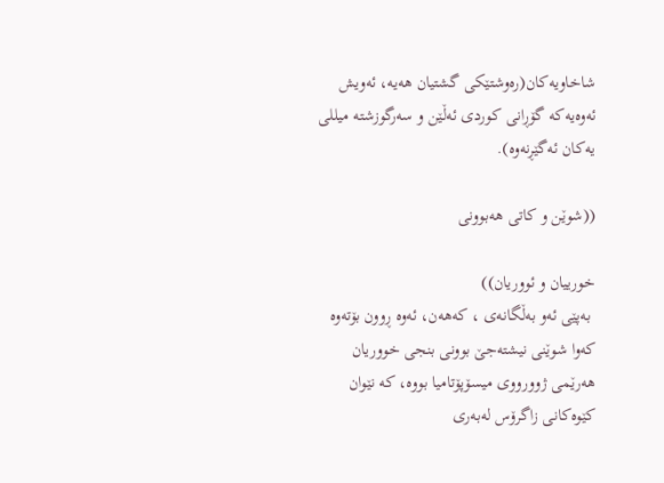شاخاویه‌كان(ره‌وشتێكی گشتیان هه‌یه‌، ئه‌ویش ئه‌وه‌یه‌كه‌ گۆڕانی كوردی ئه‌ڵێن و سه‌رگوزشته‌ میللی یه‌كان ئه‌گێڕنه‌وه‌).

((شوێن و كاتی هه‌بوونی

خورییان و ئووریان))
 به‌پێی ئه‌و به‌ڵگانه‌ی ، كه‌هه‌ن، ئه‌وه‌ ڕوون بۆته‌وه‌ كه‌وا شوێنی نیشته‌جێ بوونی بنجی خووریان هه‌رێمی ژوورووی میسۆپۆتامیا بووه‌، كه‌ نێوان كێوه‌كانی زاگرۆس له‌به‌ری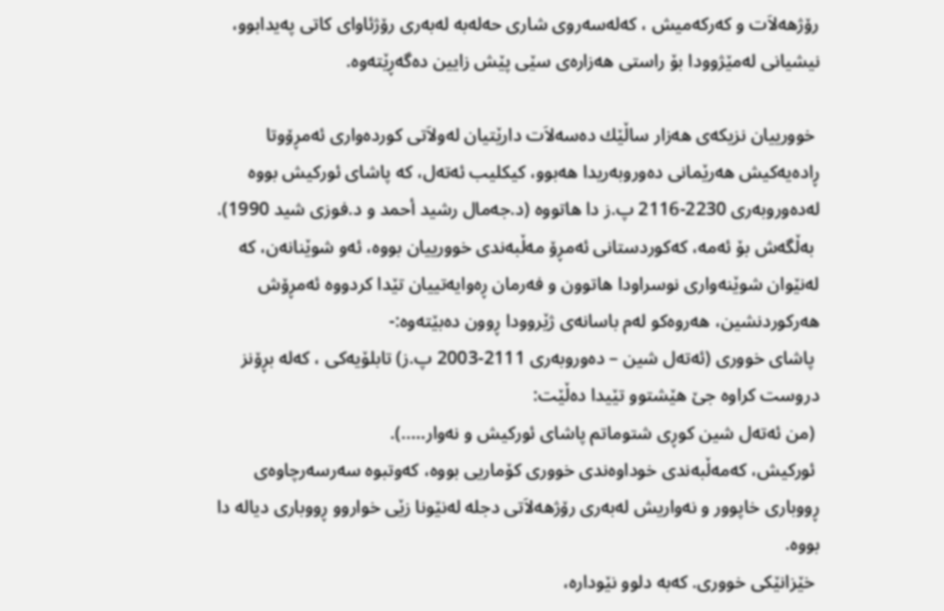رۆژهه‌لاَت و كه‌ركه‌میش ، كه‌له‌سه‌روی شاری حه‌له‌به‌ له‌به‌ری رۆژئاوای كاتی په‌یدابوو، نیشیانی له‌مێژوودا بۆ راستی هه‌زاره‌ی سێی پێش زایین ده‌گه‌ڕێته‌وه‌.

 خوورییان نزیكه‌ی هه‌زار ساڵێك ده‌سه‌لاَت دارێتیان له‌ولاَتی كورده‌واری ئه‌مڕۆوتا ڕاده‌یه‌كیش هه‌رێمانی ده‌وروبه‌ریدا هه‌بوو، كیكلیب ئه‌ته‌ل، كه‌ پاشای ئوركیش بووه‌ له‌ده‌وروبه‌ری 2230-2116 پ.ز دا هاتووه‌ (د.جه‌مال رشید أحمد و د.فوزی شید 1990).
 به‌ڵگه‌ش بۆ ئه‌مه‌، كه‌كوردستانی ئه‌مڕۆ مه‌ڵبه‌ندی خوورییان بووه‌، ئه‌و شوێنانه‌ن، كه‌ له‌نێوان شوێنه‌واری نوسراودا هاتوون و فه‌رمان ڕه‌وایه‌تییان تێدا كردووه‌ ئه‌مڕۆش هه‌ركوردنشین، هه‌روه‌كو له‌م باسانه‌ی ژێروودا ڕوون ده‌بێته‌وه‌:-
 پاشای خووری (ئه‌ته‌ل شین – ده‌وروبه‌ری 2111-2003 پ.ز) تابلۆیه‌كی ، كه‌له‌ بڕۆنز دروست كراوه‌ جێ هێشتوو تێیدا ده‌ڵێت:
 (من ئه‌ته‌ل شین كوڕی شتوماتم پاشای ئوركیش و نه‌وار…..).
 ئوركیش، كه‌مه‌ڵبه‌ندی خوداوه‌ندی خووری كۆماریی بووه‌، كه‌وتبوه‌ سه‌رسه‌رچاوه‌ی ڕووباری خاپوور و نه‌واریش له‌به‌ری رۆژهه‌لاَتی دجله‌ له‌نێونا زێی خواروو ڕووباری دیاله‌ دا بووه‌.
 خێزانێكی خووری. كه‌به‌ دلوو نێوداره‌،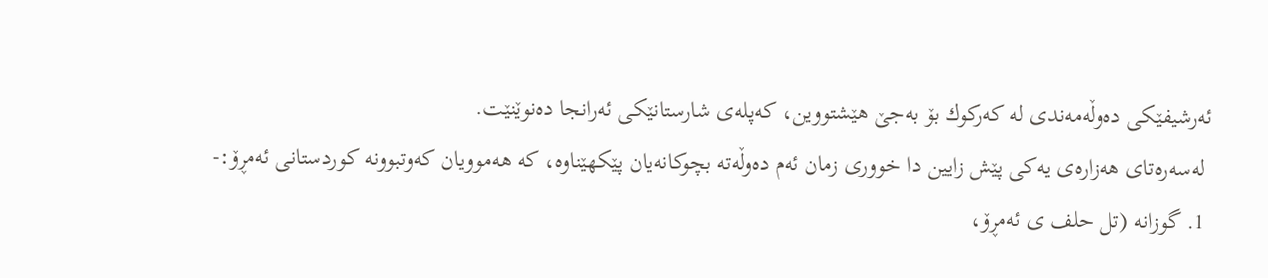ئه‌رشیفێكی ده‌وڵه‌مه‌ندی له‌ كه‌ركوك بۆ به‌جێ هێشتووین، كه‌پله‌ی شارستانێكی ئه‌رانجا ده‌نوێنێت.
 له‌سه‌ره‌تای هه‌زاره‌ی یه‌كی پێش زایین دا خووری زمان ئه‌م ده‌وڵه‌ته‌ بچوكانه‌یان پێكهێناوه‌، كه‌ هه‌موویان كه‌وتبوونه‌ كوردستانی ئه‌مڕۆ:-
 1. گوزانه‌ (تل حلف ی ئه‌مڕۆ،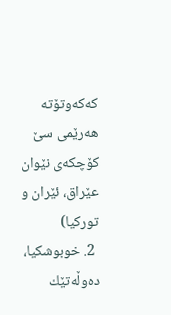كه‌كه‌وتۆته‌ هه‌رێمی سێ كۆچكه‌ی نێوان عێراق، ئێران و توركیا)
 2. خوبوشكیا، ده‌وڵه‌تێك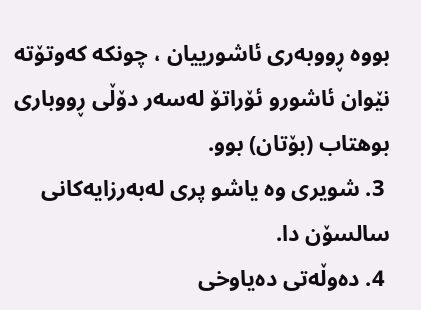بووه‌ ڕووبه‌ری ئاشورییان ، چونكه‌ كه‌وتۆته‌ نێوان ئاشورو ئۆراتۆ له‌سه‌ر دۆڵی ڕووباری بوهتاب (بۆتان) بوو.
 3. شویری وه‌ یاشو پری له‌به‌رزایه‌كانی سالسۆن دا.
 4. ده‌وڵه‌تی ده‌یاوخی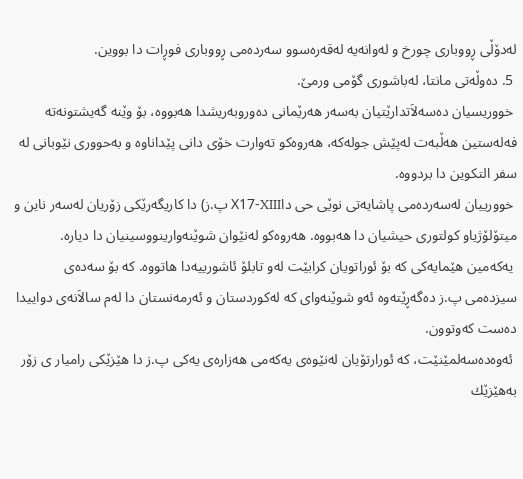له‌دۆڵی ڕووباری چورخ و له‌وانه‌یه‌ له‌قه‌ره‌سوو سه‌رده‌می ڕووباری فوڕات دا بووین.
 5. ده‌وڵه‌تی مانتا، له‌باشوری گۆمی ورمێ.
 خووریسیان ده‌سه‌لاَتدارێتیان به‌سه‌ر هه‌رێمانی ده‌وروبه‌ریشدا هه‌بووه‌، بۆ وێنه‌ گه‌یشتونه‌ته‌ فه‌له‌ستین هه‌ڵبه‌ت له‌پێش جوله‌كه‌، هه‌روه‌كو ته‌وارت خۆی دانی پێداناوه‌ و به‌حووری نێوبانی له‌ سفر التكوین دا بردووه‌.
 خوورییان له‌سه‌رده‌می پاشایه‌تی نوێی حی داX17-XIII پ.ز) دا كاریگه‌رێكی زۆریان له‌سه‌ر ناین و میتۆلۆژیاو كولتوری حیشیان دا هه‌بووه‌. هه‌روه‌كو له‌نێوان شوێنه‌وارینووسینیان دا دیاره‌.
 یه‌كه‌مین هێمایه‌كی كه‌ بۆ ئوراتویان كرابێت له‌و تابلۆ ئاشورییه‌دا هاتووه‌. كه‌ بۆ سه‌ده‌ی سیزده‌می پ.ز ده‌گه‌ڕێته‌وه‌ ئه‌و شوێنه‌وای كه‌ له‌كوردستان و ئه‌رمه‌نستان دا له‌م سالاَنه‌ی دواییدا ده‌ست كه‌وتوون.
 ئه‌وه‌ده‌سه‌لمێنێت، كه‌ ئورارتۆیان له‌نێوه‌ی یه‌كه‌می هه‌زاره‌ی یه‌كی پ.ز دا هێزێكی رامیار ی زۆر به‌هێزێك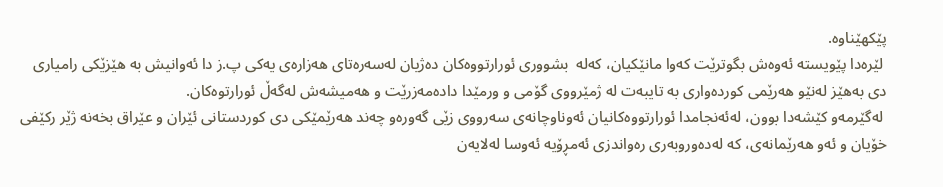پێكهێناوه‌.
 لێره‌دا پێویسته‌ ئه‌وه‌ش بگوترێت كه‌وا مانێكیان، كه‌له‌  بشووری ئورارتووه‌كان ده‌ژیان له‌سه‌ره‌تای هه‌زاره‌ی یه‌كی پ.ز دا ئه‌وانیش به‌ هێزێكی رامیاری دی به‌هێز له‌نێو هه‌رێمی كورده‌واری به‌ تایبه‌ت له‌ ژمێرووی گۆمی و ورمێدا داده‌مه‌زرێت و هه‌میشه‌ش له‌گه‌ڵ ئورارتوه‌كان.
 له‌گێرمه‌و كێشه‌دا بوون، له‌ئه‌نجامدا ئورارتووه‌كانیان ئه‌وناوچانه‌ی سه‌رووی زێی گه‌وره‌و چه‌ند هه‌رێمێكی دی كوردستانی ئێران و عێراق بخه‌نه‌ ژێر ركێفی خۆیان و ئه‌و هه‌رێمانه‌ی، كه‌ له‌ده‌وروبه‌ری ره‌واندزی ئه‌مڕۆیه‌ ئه‌وسا له‌لایه‌ن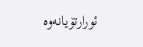ئورارتۆیانه‌وه‌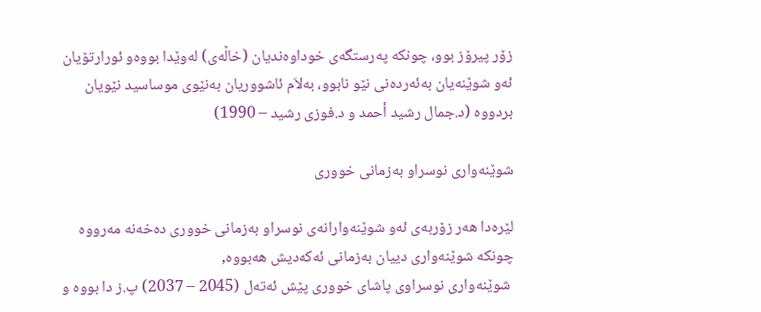زۆر پیرۆز بوو، چونكه‌ په‌رستگه‌ی خوداوه‌ندیان (خاڵه‌ی) له‌وێدا بووه‌و ئورارتۆیان ئه‌و شوێنه‌یان به‌ئه‌رده‌نی نێو نابوو، به‌لاَم ئاشووریان به‌نێوی موساسید نێویان بردووه‌ (د.جمال رشید أحمد و د.فوزی رشید – 1990)

شوێنه‌واری نوسراو به‌زمانی خووری

لێره‌دا هه‌ر زۆربه‌ی ئه‌و شوێنه‌وارانه‌ی نوسراو به‌زمانی خووری ده‌خه‌نه‌ مه‌رووه‌ چونكه‌ شوێنه‌واری دییان به‌زمانی ئه‌كه‌دیش هه‌بووه‌,
 شوێنه‌واری نوسراوی پاشای خووری پێش ئه‌ته‌ل (2045 – 2037) پ.ز دا بووه‌ و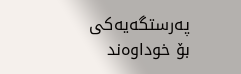په‌رستگه‌یه‌كی بۆ خوداوه‌ند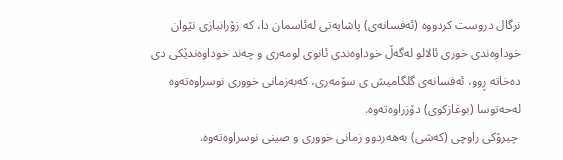نرگال دروست كردووه‌ (ئه‌فسانه‌ی) پاشایه‌تی له‌ئاسمان دا، كه‌ زۆرانبازی نێوان خوداوه‌ندی خوری ئالالو له‌گه‌ڵ خوداوه‌ندی ئانوی لومه‌ری و چه‌ند خوداوه‌ندێكی دی ده‌خاته‌ ڕوو، ئه‌فسانه‌ی گلگامیش ی سۆمه‌ری، كه‌به‌زمانی خووری نوسراوه‌ته‌وه‌ له‌حه‌توسا (بوغازكوی) دۆزراوه‌ته‌وه‌.
 چیرۆكی راوچی (كه‌شی) به‌هه‌ردوو زمانی خووری و صینی نوسراوه‌ته‌وه‌.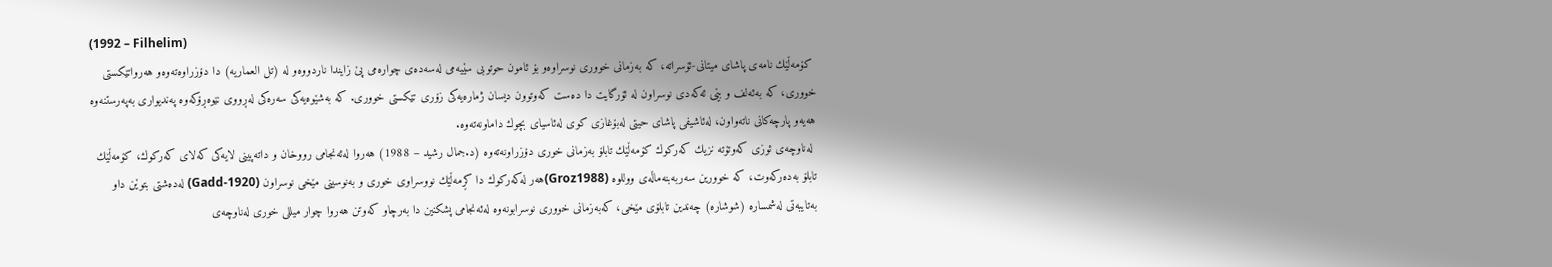(1992 – Filhelim)
 كۆمه‌ڵێك نامه‌ی پاشای میتانی-ئۆسراته‌، كه‌ به‌زمانی خووری نوسراوه‌و بۆ ئامون حوتوبی سێیه‌می له‌سه‌ده‌ی چواره‌می پێ زایندا ناردووه‌و له‌ (تل العماریه‌) دا دۆزراوه‌ته‌وه‌و هه‌رواتێكستی خووری، كه‌ به‌ئه‌لف و بێی ئه‌كه‌دی نوسراون له‌ ئۆرگایت دا ده‌ست كه‌وتوون دیسان ژماره‌یه‌كی زۆری تێكستی خووری. كه‌ به‌شێوه‌یه‌كی سه‌ره‌كی له‌ڕووی نێوه‌ڕۆكه‌وه‌ په‌ندیواری به‌په‌رستنه‌وه‌ هه‌یه‌و پارچه‌كانی ناته‌واون، له‌ئاشیفی پاشای حیتی له‌بۆغازی كوی له‌ئاسیای بچوك داماونه‌ته‌وه‌.
 له‌ناوچه‌ی ئوزی كه‌وتۆته‌ نزیك كه‌ركوك كۆمه‌ڵێك تابلۆ به‌زمانی خوری دۆزراونه‌ته‌وه‌ (د.جمال رشید – 1988) هه‌روا له‌ئه‌نجامی رووخان و داته‌پینی لایه‌كی كه‌لای كه‌ركوك، كۆمه‌ڵێك تابلۆ به‌ده‌ركه‌وت، كه‌ خوورین سه‌ربه‌بنه‌ماڵه‌ی ووللوه‌ (Groz1988)هه‌ر له‌كه‌ركوك دا كڕمه‌ڵێك نووسراوی خوری و به‌نوسینی مێخی نوسراون (Gadd-1920) له‌ده‌شتی بتوێن داو به‌تایبه‌تی له‌شمساره‌ (شوشاره‌) چه‌ندین تابلۆی مێخی، كه‌به‌زمانی خووری نوسرابونه‌وه‌ له‌ئه‌نجامی پشكنین دا به‌رچاو كه‌وتن هه‌روا چوار میللی خوری له‌ناوچه‌ی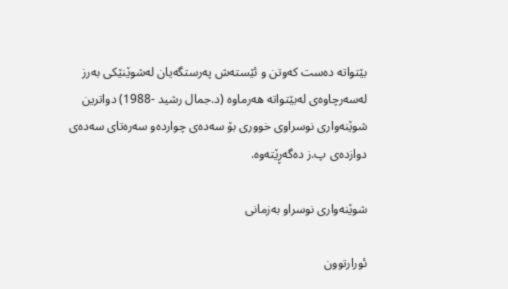بێتواته‌ ده‌ست كه‌وتن و ئێسته‌ش په‌رستگه‌یان له‌شوێنێكی به‌رز له‌سه‌رچاوه‌ی له‌بێتواته‌ هه‌رماوه‌ (د.جمال رشید -1988) دواترین شوێنه‌واری نوسراوی خووری بۆ سه‌ده‌ی چوارده‌و سه‌ره‌تای سه‌ده‌ی دوازده‌ی پ.ز ده‌گه‌ڕێته‌وه‌.

شوێنه‌واری نوسراو به‌زمانی

ئورارتوون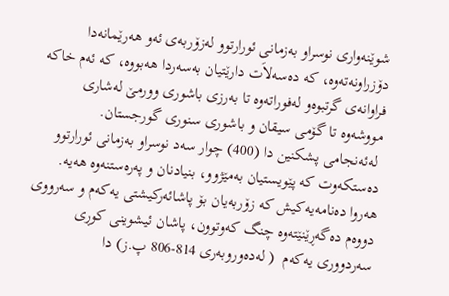شوێنه‌واری نوسراو به‌زمانی ئورارتوو له‌زۆربه‌ی ئه‌و هه‌رێمانه‌دا دۆزراونه‌ته‌وه‌، كه‌ ده‌سه‌لاَت دارێتیان به‌سه‌ردا هه‌بووه‌، كه‌ ئه‌م خاكه‌ فراوانه‌ی گرتبوه‌و له‌فوراته‌وه‌ تا به‌رزی باشوری وورمێ له‌شاری مووشه‌وه‌ تا گۆمی سیقان و باشوری سنوری گورجستان.
 له‌ئه‌نجامی پشكنین دا (400) چوار سه‌د نوسراو به‌زمانی ئورارتوو ده‌ستكه‌وت كه‌ پێویستیان به‌مێژوو، بنیادنان و په‌ره‌ستنه‌وه‌ هه‌یه‌. هه‌روا ده‌نامه‌یه‌كیش كه‌ زۆربه‌یان بۆ پاشائه‌ركیشتی یه‌كه‌م و سه‌رووی دووه‌م ده‌گه‌ڕێنێته‌وه‌ چنگ كه‌وتوون، پاشان ئیشوینی كوڕی سه‌ردووری یه‌كه‌م  ( له‌ده‌وروبه‌ری 814-806 پ.ز) دا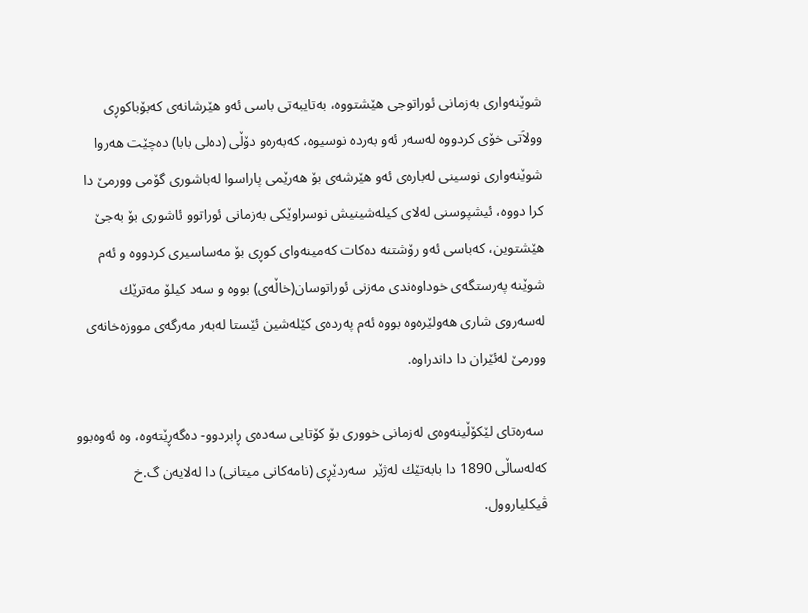شوێنه‌واری به‌زمانی ئوراتوجی هێشتووه‌، به‌تایبه‌تی باسی ئه‌و هێرشانه‌ی كه‌بۆباكوڕی وولاَتی خۆی كردووه‌ له‌سه‌ر ئه‌و به‌رده‌ نوسیوه‌، كه‌به‌ره‌و دۆڵی (ده‌لی بابا) ده‌چێت هه‌روا شوێنه‌واری نوسینی له‌باره‌ی ئه‌و هێرشه‌ی بۆ هه‌رێمی پاراسوا له‌باشوری گۆمی وورمێ دا كرا دووه‌، ئیشپوسنی له‌لای كیله‌شینیش نوسراوێكی به‌زمانی ئوراتوو ئاشوری بۆ به‌جێ هێشتوین، كه‌باسی ئه‌و رۆشتنه‌ ده‌كات كه‌مینه‌وای كوڕی بۆ مه‌ساسیری كردووه‌ و ئه‌م شوێنه‌ په‌رستگه‌ی خوداوه‌ندی مه‌زنی ئوراتوسان(خاڵه‌ی) بووه‌ و سه‌د كیلۆ مه‌ترێك له‌سه‌روی شاری هه‌ولێره‌وه‌ بووه‌ ئه‌م په‌رده‌ی كێله‌شین ئێستا له‌به‌ر مه‌رگه‌ی مووزه‌خانه‌ی وورمێ له‌ئێران دا داندراوه‌.

 سه‌ره‌تای لێكۆڵینه‌وه‌ی له‌زمانی خووری بۆ كۆتایی سه‌ده‌ی ڕابردوو- ده‌گه‌ڕێته‌وه‌، وه‌ ئه‌وه‌بوو كه‌له‌ساڵی 1890 دا بابه‌تێك له‌ژێر  سه‌ردێڕی (نامه‌كانی میتانی) دا له‌لایه‌ن گ.خ ڤیكلیاروول.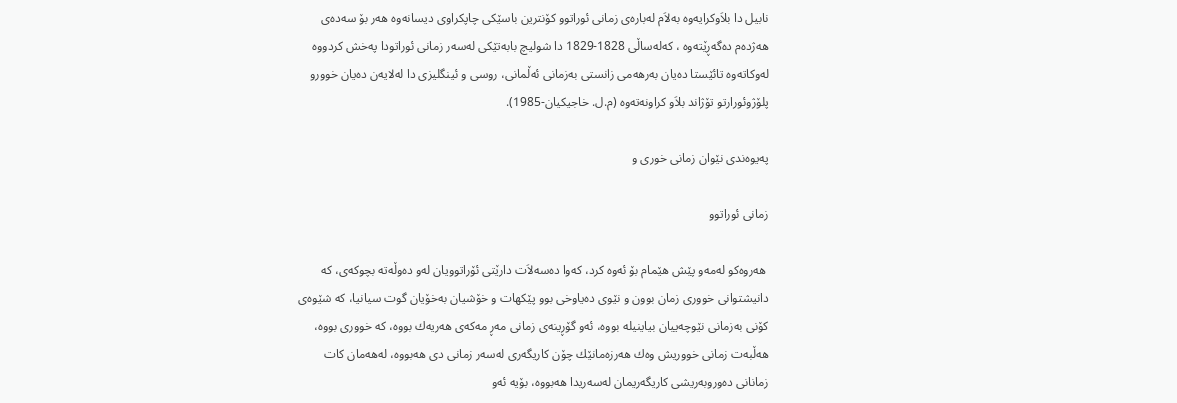نابیل دا بلاَوكرایه‌وه‌ به‌لاَم له‌باره‌ی زمانی ئوراتوو كۆنترین باسێكی چاپكراوی دیسانه‌وه‌ هه‌ر بۆ سه‌ده‌ی هه‌ژده‌م ده‌گه‌ڕێته‌وه‌ ، كه‌له‌ساڵی 1828-1829 دا شولیچ بابه‌تێكی له‌سه‌ر زمانی ئوراتودا په‌خش كردووه‌ له‌وكاته‌وه‌ تائێستا ده‌یان به‌رهه‌می زانستی به‌زمانی ئه‌ڵمانی، روسی و ئینگلیزی دا له‌لایه‌ن ده‌یان خوورو پلۆژوئورارتو تۆژاند بلاَو كراونه‌ته‌وه‌ (م.ل. خاجیكیان-1985).

په‌یوه‌ندی نێوان زمانی خوری و

زمانی ئوراتوو

 هه‌روه‌كو له‌مه‌و پێش هێمام بۆ ئه‌وه‌ كرد، كه‌وا ده‌سه‌لاَت دارێتی ئۆراتوویان له‌و ده‌وڵه‌ته‌ بچوكه‌ی، كه‌ دانیشتوانی خووری زمان بوون و نێوی ده‌یاوخی بوو پێكهات و خۆشیان به‌خۆیان گوت سیانیا، كه‌ شێوه‌ی كۆنی به‌زمانی نێوچه‌ییان بیاینیله‌ بووه‌، ئه‌و گۆڕینه‌ی زمانی مه‌ڕ مه‌كه‌ی هه‌ریه‌ك بووه‌، كه‌ خووری بووه‌، هه‌ڵبه‌ت زمانی خووریش وه‌ك هه‌رزه‌مانێك چۆن كاریگه‌ری له‌سه‌ر زمانی دی هه‌بووه‌، له‌هه‌مان كات زمانانی ده‌وروبه‌ریشی كاریگه‌ریمان له‌سه‌ریدا هه‌بووه‌، بۆیه‌ ئه‌و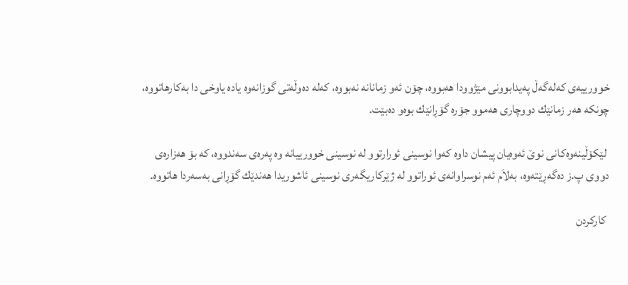خوورییه‌ی كه‌له‌گه‌ڵ په‌یدابوونی مێژوودا هه‌بووه‌، چۆن ئه‌و زمانانه‌ نه‌بووه‌، كه‌له‌ ده‌وڵه‌تی گوزانه‌وه‌ یاده‌ یاوخی دا به‌كارهاتووه‌، چونكه‌ هه‌ر زمانێك دووچاری هه‌موو جۆره‌ گۆڕانێك بوه‌و ده‌بێت.

 لێكۆڵینه‌وه‌كانی نوێ ئه‌وه‌یان پیشان داوه‌ كه‌وا نوسینی ئورارتوو له‌ نوسینی خوورییانه‌ وه‌ په‌ره‌ی سه‌ندووه‌، كه‌ بۆ هه‌زاره‌ی دووی پ.ز ده‌گه‌ڕێته‌وه‌، به‌لاَم ئه‌م نوسراوانه‌ی ئوراتوو له‌ ژێركاریگه‌ری نوسینی ئاشوریدا هه‌ندێك گۆڕانی به‌سه‌ردا هاتووه‌.

 كاركردن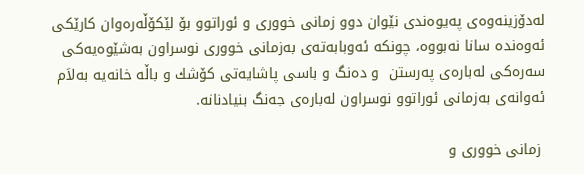له‌دۆزینه‌وه‌ی په‌یوه‌ندی نێوان دوو زمانی خووری و ئوراتوو بۆ لێكۆڵه‌ره‌وان كارێكی ئه‌وه‌نده‌ سانا نه‌بووه‌، چونكه‌ ئه‌وبابه‌ته‌ی به‌زمانی خووری نوسراون به‌شێوه‌یه‌كی سه‌ره‌كی له‌باره‌ی په‌رستن  و ده‌نگ و باسی پاشایه‌تی كۆشك و باڵه‌ خانه‌یه‌ به‌لاَم ئه‌وانه‌ی به‌زمانی ئوراتوو نوسراون له‌باره‌ی جه‌نگ بنیادنانه‌.

 زمانی خووری و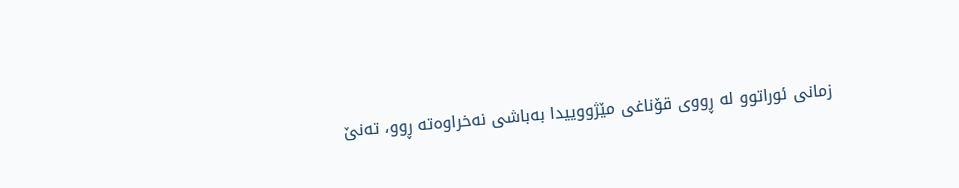زمانی ئوراتوو له‌ ڕووی قۆناغی مێژووییدا به‌باشی نه‌خراوه‌ته‌ ڕوو، ته‌نێ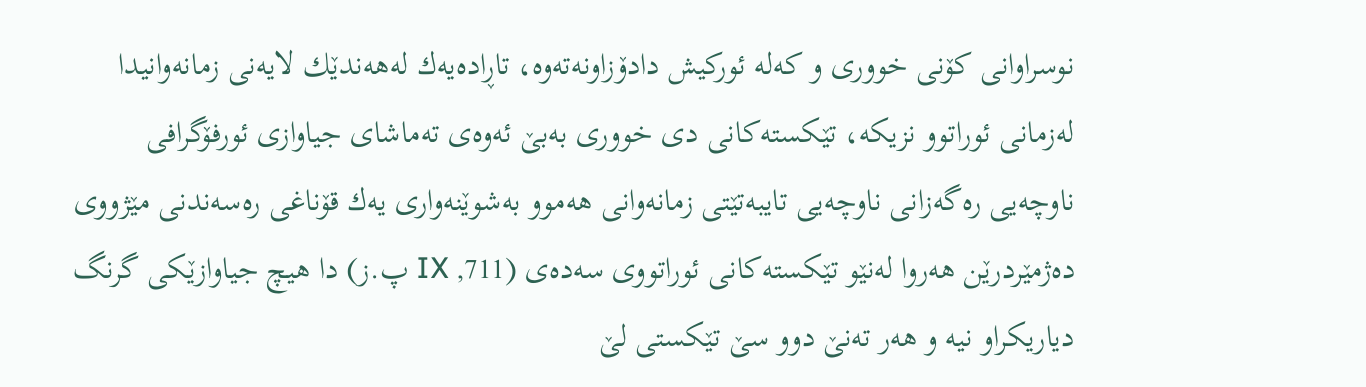نوسراوانی كۆنی خووری و كه‌له‌ ئوركیش دادۆزاونه‌ته‌وه‌، تاڕاده‌یه‌ك له‌هه‌ندێك لایه‌نی زمانه‌وانیدا له‌زمانی ئوراتوو نزیكه‌، تێكسته‌كانی دی خووری به‌بێ ئه‌وه‌ی ته‌ماشای جیاوازی ئورفۆگرافی ناوچه‌یی ره‌گه‌زانی ناوچه‌یی تایبه‌تێتی زمانه‌وانی هه‌موو به‌شوێنه‌واری یه‌ك قۆناغی ره‌سه‌ندنی مێژووی ده‌ژمێردرێن هه‌روا له‌نێو تێكسته‌كانی ئوراتووی سه‌ده‌ی (711, IX پ.ز) دا هیچ جیاوازێكی گرنگ دیاریكراو نیه‌ و هه‌ر ته‌نێ دوو سێ تێكستی لێ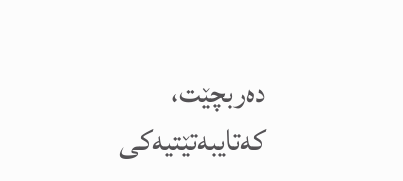ده‌ربچێت، كه‌تایبه‌تێتیه‌كی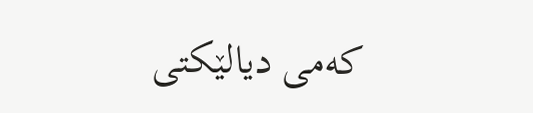كه‌می دیالێكتی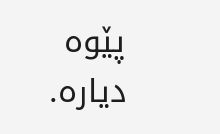پێوه‌ دیاره‌.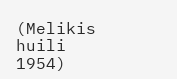(Melikis huili 1954)